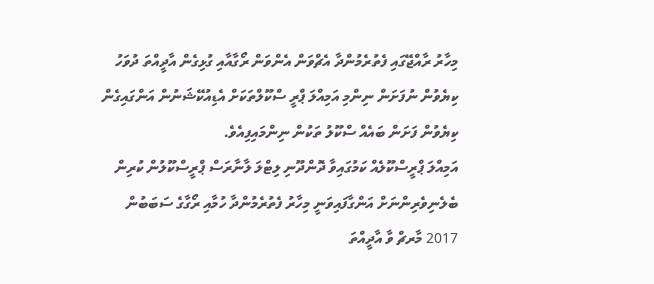މިހާރު ރާއްޖޭގައި ފެތުރެމުންދާ އެޗްވަން އެންވަން ރޯގާއާއި ގުޅިގެން އާދީއްތަ ދުވަހު ކިޔެވުން ނުފަށަން ނިންމި އަމިއްލަ ޕްރީ ސްކޫލްތަކަށް އެޑިއުކޭޝަނުން އަންގައިގެން ކިޔެވުން ފަށަން ބައެއް ސްކޫލު ތަކުން ނިންމައިފިއެވެ.
އަމިއްލަ ޕްރީސްކޫލެއް ކަމުގައިވާ ދޮންދޫނި ލިޓްލަ ލާނާރަސް ޕްރީސްކޫލުން ކުރިން ބެލެނިވެރިންނަށް އަންގާފައިވަނީ މިހާރު ފެތުރެމުންދާ ހުމާއި ރޯގާގެ ސަބަބުން 2017 މާރޗް ވާ އާދީއްތަ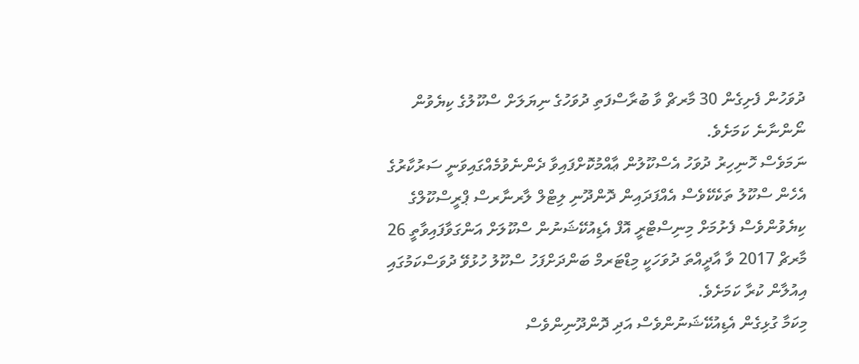ދުވަހުން ފެށިގެން 30 މާރޗް ވާ ބުރާސްފަތި ދުވަހުގެ ނިޔަލަށް ސްކޫލުގެ ކިޔެވުން ނޯންނާނެ ކަމަށެވެ.
ނަމަވެސް ހޮނިހިރު ދުވަހު އެސްކޫލުން ޢާއްމުކޮށްފައިވާ ދެންނެވުމެއްގައިވަނީ ސަރުކާރުގެ އެހެން ސްކޫލު ތަކެކޭވެސް އެއްފަދައިން ދޮންދޫނި ލިޓްލް ލާރނާރސް ޕްރީސްކޫލްގެ ކިޔެވުންވެސް ފެށުމަށް މިނިސްޓްރީ އޮފް އެޑިއުކޭޝަނުން ސްކޫލަށް އަންގަވާފައިވާތީ 26 މާރޗް 2017 ވާ އާދީއްތަ ދުވަހަކީ މިޑްޓަރމް ބަންދަށްފަހު ސްކޫލު ހުޅުވޭ ދުވަސްކަމުގައި އިއުލާން ކުރާ ކަމަށެވެ.
މިކަމާ ގުޅިގެން އެޑިއުކޭޝަނުންވެސް އަދި ދޮންދޫނިންވެސް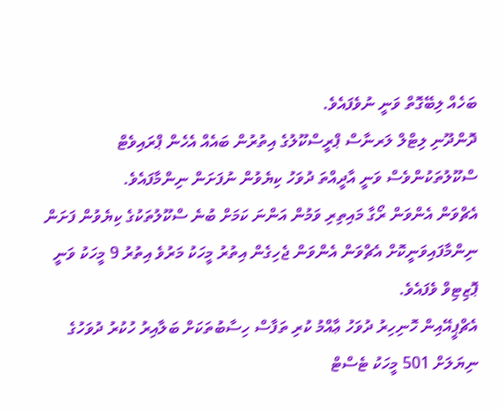ބަހެއް ލިބޭގޮތް ވަނީ ނުވެފައެވެ.
ދޮންދޫނި ލިޓްލް ލަރނާސް ޕްރީސްކޫލުގެ އިތުރުން ބައެއް އެހެން ޕްރައިވެޓް ސްކޫލުތަކުންވެސް ވަނީ އާދީއްތަ ދުވަހު ކިޔެވުން ނުފަށަން ނިންމާފައެވެ.
އެޗްވަން އެންވަން ރޯގާ މައިތިރި ވަމުން އަންނަ ކަމަށް ބުނެ ސްކޫލުތަކުގެ ކިޔެވުން ފަށަން ނިންމާފައިވަނީކޮށް އެޗްވަން އެންވަން ޖެހިގެން އިތުރު މީހަކު މަރުވެ އިތުރު 9 މީހަކު ވަނީ ޕޮޒިޓިވް ވެފައެވެ.
އެޗްޕީއޭއިން ހޮނިހިރު ދުވަހު ޢާއްމު ކުރި ތަފާސް ހިސާބުތަކަށް ބަލާއިރު ހުކުރު ދުވަހުގެ ނިޔަލަށް 501 މީހަކު ޓެސްޓް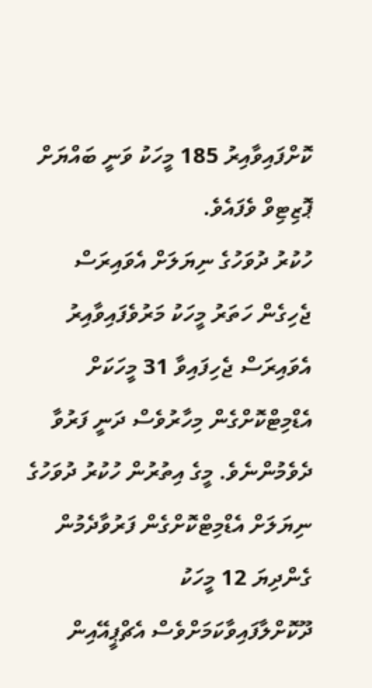ކޮށްފައިވާއިރު 185 މީހަކު ވަނީ ބައްޔަށް ޕޮޒިޓިވް ވެފައެވެ.
ހުކުރު ދުވަހުގެ ނިޔަލަށް އެވައިރަސް ޖެހިގެން ހަތަރު މީހަކު މަރުވެފައިވާއިރު އެވައިރަސް ޖެހިފައިވާ 31 މީހަކަށް އެޑްމިޓްކޮށްގެން މިހާރުވެސް ދަނީ ފަރުވާ ދެވެމުންނެވެ. މީގެ އިތުރުން ހުކުރު ދުވަހުގެ ނިޔަލަށް އެޑްމިޓްކޮށްގެން ފަރުވާދެމުން ގެންދިޔަ 12 މީހަކު ދޫކޮށްލާފައިވާކަމަށްވެސް އެޗްޕީއޭއިން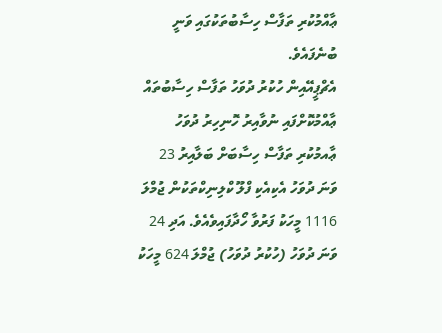ޢާއްމުކުރި ތަފާސް ހިސާބުތަކުގައި ވަނީ ބުނެފައެވެ.
އެޗްޕީއޭއިން ހުކުރު ދުވަހު ތަފާސް ހިސާބުތައް ޢާއްމުކޮށްފައި ނުވާއިރު ހޮނިހިރު ދުވަހު ޢާއމުކުރި ތަފާސް ހިސާބަށް ބަލާއިރު 23 ވަނަ ދުވަހު އެކިއެކި ފްލޫ ކްލިނިކްތަކުން ޖުމްލަ 1116 މީހަކު ފަރުވާ ހޯދާފައިވެއެވެ. އަދި 24 ވަނަ ދުވަހު (ހުކުރު ދުވަހު) ޖުމްލަ 624 މީހަކު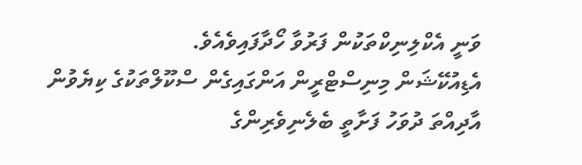ވަނީ އެކްލިނިކްތަކުން ފަރުވާ ހޯދާފައިވެއެވެ.
އެޑިއުކޭޝަން މިނިސްޓްރީން އަންގައިގެން ސްކޫލްތަކުގެ ކިޔެވުން އާދިއްތަ ދުވަހު ފަށާތީ ބެލެނިވެރިންގެ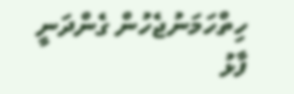ހިތްހަމަނުޖެހުން ގެންދަނީ ފާޅު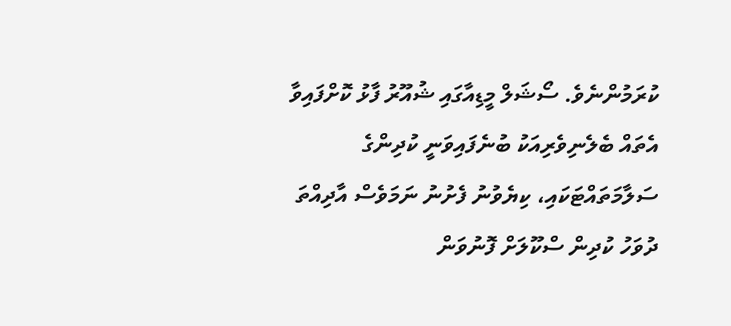ކުރަމުންނެވެ. ސޯޝަލް މީޑިއާގައި ޝުއޫރު ފާޅު ކޮށްފައިވާ އެތައް ބެލެނިވެރިއަކު ބުނެފައިވަނީ ކުދިންގެ ސަލާމަތައްޓަކައި، ކިޔެވުނު ފެށުނު ނަމަވެސް އާދިއްތަ ދުވަހު ކުދިން ސްކޫލަށް ފޮނުވަން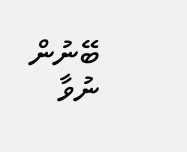ބޭނުން ނުވާ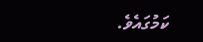ކަމުގައެވެ.